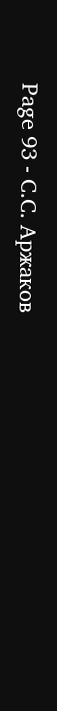Page 93 - С.С. Аржаков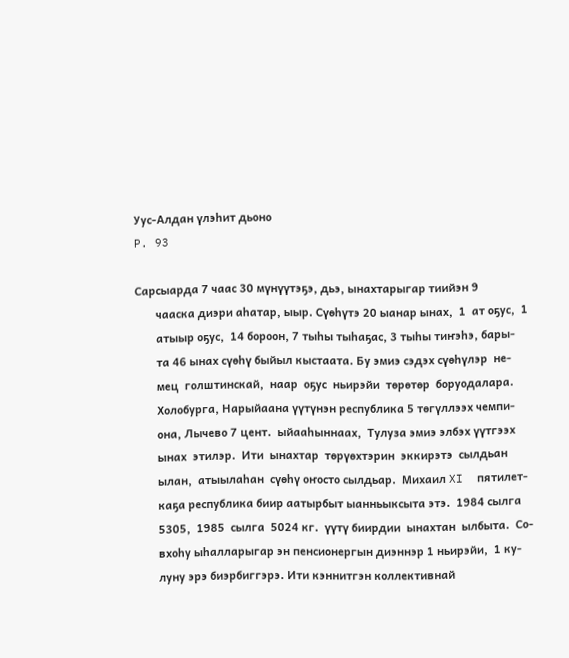Уус-Алдан үлэһит дьоно
P. 93

Сарсыарда 7 чаас 30 мүнүүтэҕэ, дьэ, ынахтарыгар тиийэн 9
       чааска диэри аһатар, ыыр. Сүөһүтэ 20 ыанар ынах,  1  ат оҕус,  1
       атыыр оҕус,  14 бороон, 7 тыһы тыһаҕас, 3 тыһы тиҥэһэ, бары-
       та 46 ынах сүөһү быйыл кыстаата. Бу эмиэ сэдэх сүөһүлэр  не-
       мец  голштинскай,  наар  оҕус  ньирэйи  төрөтөр  боруодалара.
       Холобурга, Нарыйаана үүтүнэн республика 5 төгүллээх чемпи-
       она, Лычево 7 цент.  ыйааһыннаах,  Тулуза эмиэ элбэх үүтгээх
       ынах  этилэр.  Ити  ынахтар  төрүөхтэрин  эккирэтэ  сылдьан
       ылан,  атыылаһан  сүөһү оҥосто сылдьар.  Михаил XI  пятилет-
       каҕа республика биир аатырбыт ыанньыксыта этэ.  1984 сылга
       5305,  1985  сылга  5024 кг.  үүтү биирдии  ынахтан  ылбыта.  Со-
       вхоһу ыһалларыгар эн пенсионергын диэннэр 1 ньирэйи,  1 ку-
       луну эрэ биэрбиггэрэ. Ити кэннитгэн коллективнай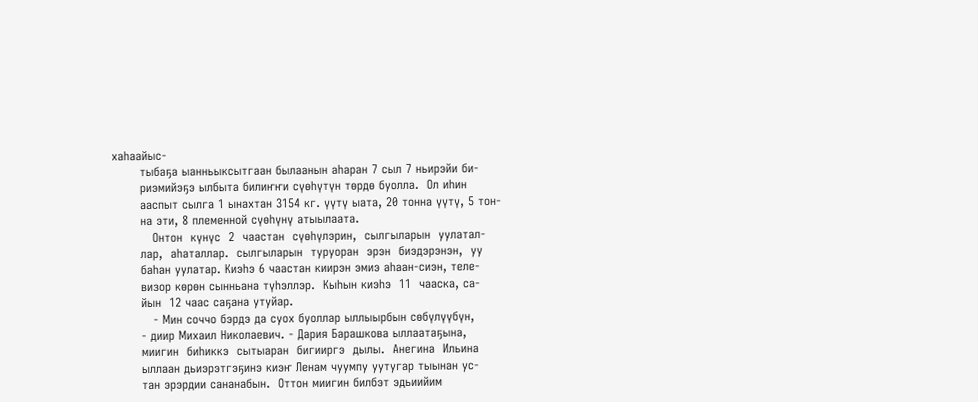хаһаайыс-
       тыбаҕа ыанньыксытгаан былаанын аһаран 7 сыл 7 ньирэйи би-
       риэмийэҕэ ылбыта билиҥҥи сүөһүтүн төрдө буолла.  Ол иһин
       ааспыт сылга 1 ынахтан 3154 кг. үүтү ыата, 20 тонна үүтү, 5 тон-
       на эти, 8 племенной сүөһүнү атыылаата.
          Онтон  күнүс  2  чаастан  сүөһүлэрин,  сылгыларын  уулатал-
       лар,  аһаталлар.  сылгыларын  туруоран  эрэн  биэдэрэнэн,  уу
       баһан уулатар. Киэһэ 6 чаастан киирэн эмиэ аһаан-сиэн, теле-
       визор көрөн сынньана түһэллэр.  Кыһын киэһэ  11  чааска, са-
       йын  12 чаас саҕана утуйар.
          - Мин соччо бэрдэ да суох буоллар ыллыырбын сөбүлүүбүн,
       - диир Михаил Николаевич. - Дария Барашкова ыллаатаҕына,
       миигин  биһиккэ  сытыаран  бигииргэ  дылы.  Анегина  Ильина
       ыллаан дьиэрэтгэҕинэ киэҥ Ленам чуумпу уутугар тыынан ус-
       тан эрэрдии сананабын.  Оттон миигин билбэт эдьиийим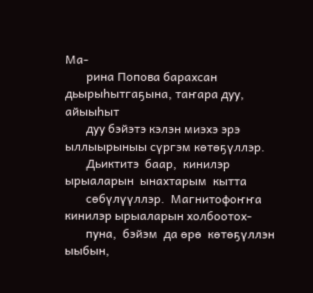Ма-
       рина Попова барахсан дьырыһытгаҕына, таҥара дуу, айыыһыт
       дуу бэйэтэ кэлэн миэхэ эрэ ыллыырыныы сүргэм көтөҕүллэр.
       Дьиктитэ  баар,  кинилэр  ырыаларын  ынахтарым  кытта
       сөбүлүүллэр.  Магнитофоҥҥа кинилэр ырыаларын холбоотох-
       пуна,  бэйэм  да өрө  көтөҕүллэн  ыыбын,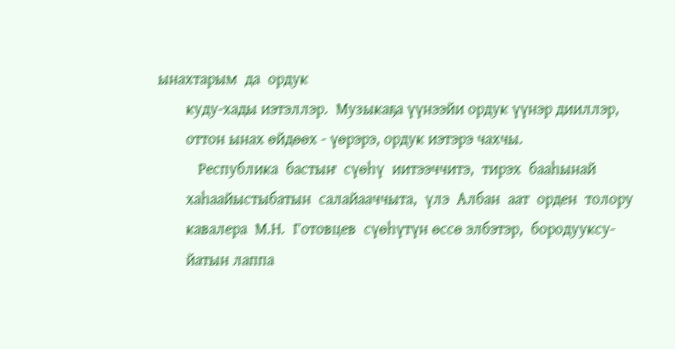ынахтарым  да  ордук
       куду-хады иэтэллэр.  Музыкаҕа үүнээйи ордук үүнэр дииллэр,
       оттон ынах өйдөөх - үөрэрэ, ордук иэтэрэ чахчы.
          Республика  бастыҥ  сүөһү  иитээччитэ,  тирэх  бааһынай
       хаһаайыстыбатын  салайааччыта,  үлэ  Албан  аат  орден  толору
       кавалера  М.Н.  Готовцев  сүөһүтүн өссө элбэтэр,  бородууксу-
       йатын лаппа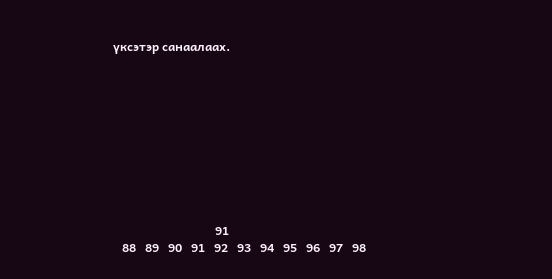үксэтэр санаалаах.










                                  91
   88   89   90   91   92   93   94   95   96   97   98